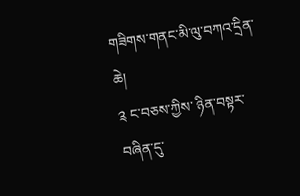གཟིགས་གནང་མི་ལུ་བཀའ་དྲིན་ཆེ།
༉ ང་བཅས་ཀྱིས་ ཉིན་བསྟར་བཞིན་དུ་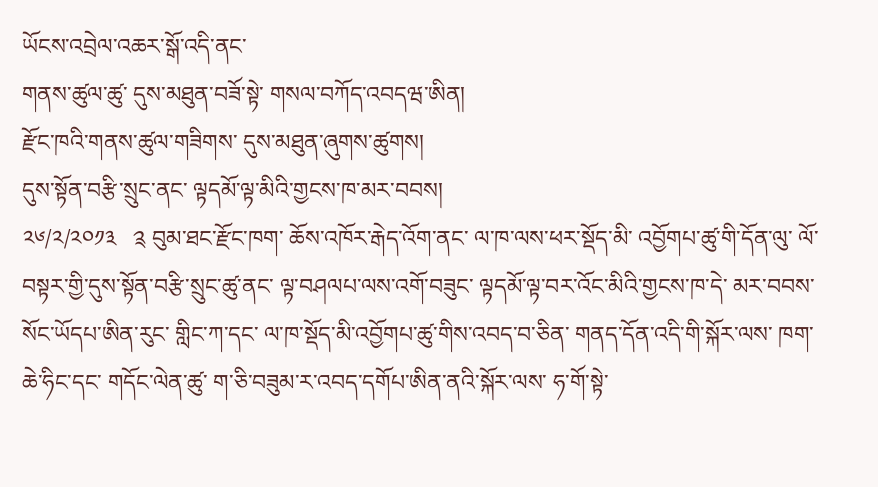ཡོངས་འབྲེལ་འཆར་སྒོ་འདི་ནང་
གནས་ཚུལ་ཚུ་ དུས་མཐུན་བཟོ་སྟེ་ གསལ་བཀོད་འབདཝ་ཨིན།
རྫོང་ཁའི་གནས་ཚུལ་གཟིགས་ དུས་མཐུན་ཞུགས་ཚུགས།
དུས་སྟོན་བརྩི་སྲུང་ནང་ ལྟདམོ་ལྟ་མིའི་གྱངས་ཁ་མར་བབས།
༢༦/༢/༢༠༡༣   ༉ བུམ་ཐང་རྫོང་ཁག་ ཆོས་འཁོར་རྒེད་འོག་ནང་ ལ་ཁ་ལས་ཕར་སྡོད་མི་ འབྱོགཔ་ཚུ་གི་དོན་ལུ་ ལོ་བསྟར་གྱི་དུས་སྟོན་བརྩི་སྲུང་ཚུ་ནང་ ལྟ་བཤལཔ་ལས་འགོ་བཟུང་ ལྟདམོ་ལྟ་བར་འོང་མིའི་གྱངས་ཁ་དེ་ མར་བབས་སོང་ཡོདཔ་ཨིན་རུང་ གླིང་ཀ་དང་ ལ་ཁ་སྡོད་མི་འབྱོགཔ་ཚུ་གིས་འབད་བ་ཅིན་ གནད་དོན་འདི་གི་སྐོར་ལས་ ཁག་ཆེ་ཧིང་དང་ གདོང་ལེན་ཚུ་ ག་ཅི་བཟུམ་ར་འབད་དགོཔ་ཨིན་ནའི་སྐོར་ལས་ ཧ་གོ་སྟེ་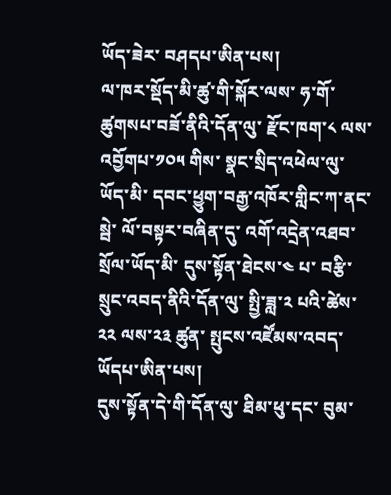ཡོད་ཟེར་ བཤདཔ་ཨིན་པས།
ལ་ཁར་སྡོད་མི་ཚུ་གི་སྐོར་ལས་ ཧ་གོ་ཚུགསཔ་བཟོ་ནིའི་དོན་ལུ་ རྫོང་ཁག་༨ ལས་ འབྱོགཔ་༡༠༥ གིས་ སྣང་སྲིད་འཕེལ་ལུ་ཡོད་མི་ དབང་ཕྱུག་བརྒྱ་འཁོར་གླིང་ཀ་ནང་སྦེ་ ལོ་བསྟར་བཞིན་དུ་ འགོ་འདྲེན་འཐབ་སྲོལ་ཡོད་མི་ དུས་སྟོན་ཐེངས་༤ པ་ བརྩི་སྲུང་འབད་ནིའི་དོན་ལུ་ སྤྱི་ཟླ་༢ པའི་ཚེས་༢༢ ལས་༢༣ ཚུན་ སྤུངས་འཛོམས་འབད་ཡོདཔ་ཨིན་པས།
དུས་སྟོན་དེ་གི་དོན་ལུ་ ཐིམ་ཕུ་དང་ བུམ་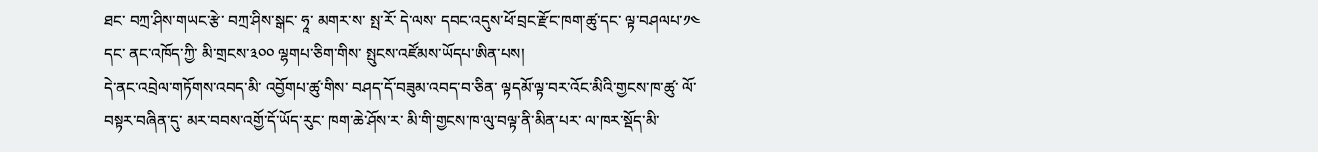ཐང་ བཀྲ་ཤིས་གཡང་རྩེ་ བཀྲ་ཤིས་སྒང་ ཧཱ་ མགར་ས་ སྤ་རོ་ དེ་ལས་ དབང་འདུས་ཕོ་བྲང་རྫོང་ཁག་ཚུ་དང་ ལྟ་བཤལཔ་༡༤ དང་ ནང་འཁོད་ཀྱི་ མི་གྲངས་༣༠༠ ལྷགཔ་ཅིག་གིས་ སྤུངས་འཛོམས་ཡོདཔ་ཨིན་པས།
དེ་ནང་འབྲེལ་གཏོགས་འབད་མི་ འབྱོགཔ་ཚུ་གིས་ བཤད་དོ་བཟུམ་འབད་བ་ཅིན་ ལྟདམོ་ལྟ་བར་འོང་མིའི་གྱངས་ཁ་ཚུ་ ལོ་བསྟར་བཞིན་དུ་ མར་བབས་འགྱོ་དོ་ཡོད་རུང་ ཁག་ཆེ་ཤོས་ར་ མི་གི་གྱངས་ཁ་ལུ་བལྟ་ནི་མིན་པར་ ལ་ཁར་སྡོད་མི་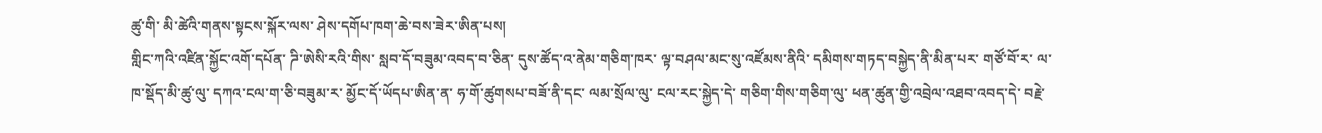ཚུ་གི་ མི་ཚེའི་གནས་སྟངས་སྐོར་ལས་ ཤེས་དགོཔ་ཁག་ཆེ་བས་ཟེར་ཨིན་པས།
གླིང་ཀའི་འཛིན་སྐྱོང་འགོ་དཔོན་ ཌི་ཨེསི་རའི་གིས་ སླབ་དོ་བཟུམ་འབད་བ་ཅིན་ དུས་ཚོད་འ་ནེམ་གཅིག་ཁར་ ལྟ་བཤལ་མང་སུ་འཛོམས་ནིའི་ དམིགས་གཏད་བསྐྱེད་ནི་མིན་པར་ གཙོ་བོ་ར་ ལ་ཁ་སྡོད་མི་ཚུ་ལུ་ དཀའ་ངལ་ག་ཅི་བཟུམ་ར་ མྱོང་དོ་ཡོདཔ་ཨིན་ན་ ཧ་གོ་ཚུགསཔ་བཟོ་ནི་དང་ ལམ་སྲོལ་ལུ་ ངལ་རང་སྐྱེད་དེ་ གཅིག་གིས་གཅིག་ལུ་ ཕན་ཚུན་གྱི་འབྲེལ་འཐབ་འབད་དེ་ བརྗེ་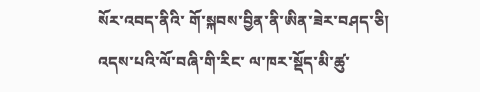སོར་འབད་ནིའི་ གོ་སྐབས་བྱིན་ནི་ཨིན་ཟེར་བཤད་ཅི།
འདས་པའི་ལོ་བཞི་གི་རིང་ ལ་ཁར་སྡོད་མི་ཚུ་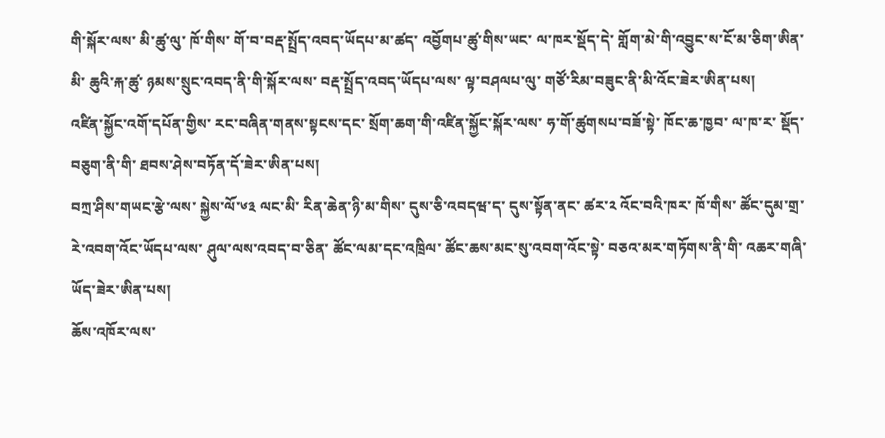གི་སྐོར་ལས་ མི་ཚུ་ལུ་ ཁོ་གིས་ གོ་བ་བརྡ་སྤྲོད་འབད་ཡོདཔ་མ་ཚད་ འབྱོགཔ་ཚུ་གིས་ཡང་ ལ་ཁར་སྡོད་དེ་ གློག་མེ་གི་འབྱུང་ས་ངོ་མ་ཅིག་ཨིན་མི་ ཆུའི་རྐ་ཚུ་ ཉམས་སྲུང་འབད་ནི་གི་སྐོར་ལས་ བརྡ་སྤྲོད་འབད་ཡོདཔ་ལས་ ལྟ་བཤལཔ་ལུ་ གཙོ་རིམ་བཟུང་ནི་མི་འོང་ཟེར་ཨིན་པས།
འཛིན་སྐྱོང་འགོ་དཔོན་གྱིས་ རང་བཞིན་གནས་སྟངས་དང་ སྲོག་ཆག་གི་འཛིན་སྐྱོང་སྐོར་ལས་ ཧ་གོ་ཚུགསཔ་བཟོ་སྟེ་ ཁོང་ཆ་ཁྱབ་ ལ་ཁ་ར་ སྡོད་བཅུག་ནི་གི་ ཐབས་ཤེས་བཏོན་དོ་ཟེར་ཨིན་པས།
བཀྲ་ཤིས་གཡང་རྩེ་ལས་ སྐྱེས་ལོ་༦༣ ལང་མི་ རིན་ཆེན་ཉི་མ་གིས་ དུས་ཅི་འབདཝ་ད་ དུས་སྟོན་ནང་ ཚར་༢ འོང་བའི་ཁར་ ཁོ་གིས་ ཚོང་དུམ་གྲ་རེ་འབག་འོང་ཡོདཔ་ལས་ ཤུལ་ལས་འབད་བ་ཅིན་ ཚོང་ལམ་དང་འཁྲིལ་ ཚོང་ཆས་མང་སུ་འབག་འོང་སྟེ་ བཅའ་མར་གཏོགས་ནི་གི་ འཆར་གཞི་ཡོད་ཟེར་ཨིན་པས།
ཆོས་འཁོར་ལས་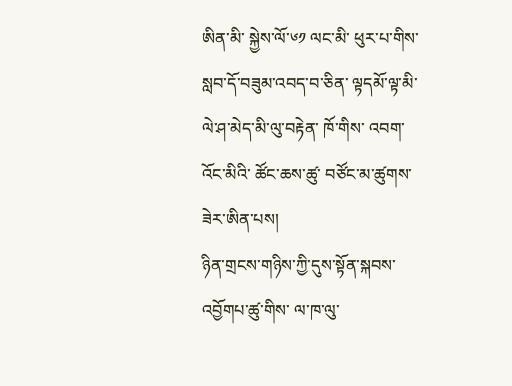ཨིན་མི་ སྐྱེས་ལོ་༦༡ ལང་མི་ ཕུར་པ་གིས་སླབ་དོ་བཟུམ་འབད་བ་ཅིན་ ལྟདམོ་ལྟ་མི་ལེ་ཤ་མེད་མི་ལུ་བརྟེན་ ཁོ་གིས་ འབག་འོང་མིའི་ ཚོང་ཆས་ཚུ་ བཙོང་མ་ཚུགས་ཟེར་ཨིན་པས།
ཉིན་གྲངས་གཉིས་ཀྱི་དུས་སྟོན་སྐབས་ འབྱོགཔ་ཚུ་གིས་ ལ་ཁ་ལུ་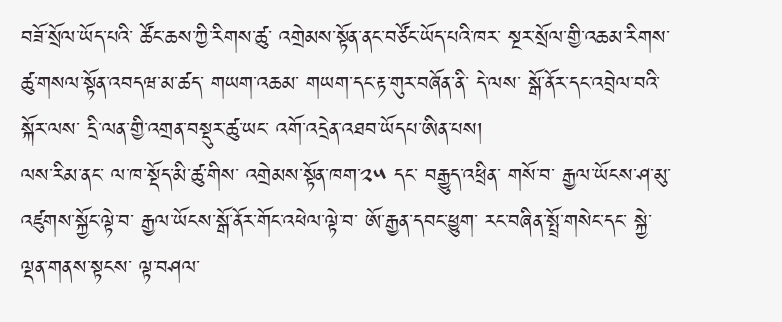བཟོ་སྲོལ་ཡོད་པའི་ ཚོང་ཆས་ཀྱི་རིགས་ཚུ་ འགྲེམས་སྟོན་ནང་བཙོང་ཡོད་པའི་ཁར་ སྔར་སྲོལ་གྱི་འཆམ་རིགས་ཚུ་གསལ་སྟོན་འབདཝ་མ་ཚད་ གཡག་འཆམ་ གཡག་དང་རྟ་གུར་བཞོན་ནི་ དེ་ལས་ སྒོ་ནོར་དང་འབྲེལ་བའི་སྐོར་ལས་ དྲི་ལན་གྱི་འགྲན་བསྡུར་ཚུ་ཡང་ འགོ་འདྲེན་འཐབ་ཡོདཔ་ཨིན་པས།
ལས་རིམ་ནང་ ལ་ཁ་སྡོད་མི་ཚུ་གིས་ འགྲེམས་སྟོན་ཁག་༢༥ དང་ བརྒྱུད་འཕྲིན་ གསོ་བ་ རྒྱལ་ཡོངས་ཤ་མུ་འཛུགས་སྐྱོང་ལྟེ་བ་ རྒྱལ་ཡོངས་སྒོ་ནོར་གོང་འཕེལ་ལྟེ་བ་ ཨོ་རྒྱན་དབང་ཕྱུག་ རང་བཞིན་སྤྲོ་གསེང་དང་ སྐྱེ་ལྡན་གནས་སྟངས་ ལྟ་བཤལ་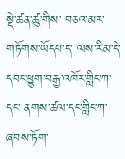སྡེ་ཚན་ཚུ་གིས་ བཅའ་མར་གཏོགས་ཡོདཔ་ད་ ལས་རིམ་དེ་ དབང་ཕྱུག་བརྒྱ་འཁོར་གླིང་ཀ་དང་ ནགས་ཚལ་དང་གླིང་ཀ་ཞབས་ཏོག་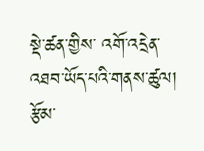སྡེ་ཚན་གྱིས་ འགོ་འདྲེན་འཐབ་ཡོད་པའི་གནས་ཚུལ།
རྩོམ་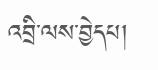འབྲི་ལས་བྱེདཔ།